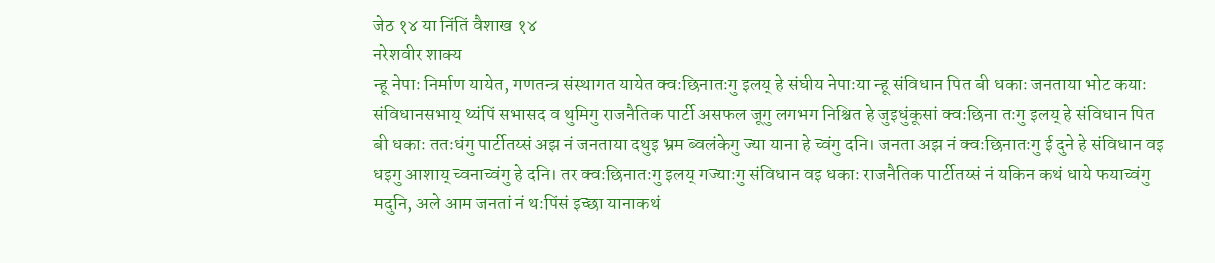जेठ १४ या निंतिं वैशाख १४
नरेशवीर शाक्य
न्हू नेपाः निर्माण यायेत, गणतन्त्र संस्थागत यायेत क्वःछिनातःगु इलय् हे संघीय नेपाःया न्हू संविधान पित बी धकाः जनताया भोट कयाः संविधानसभाय् थ्यंपिं सभासद व थुमिगु राजनैतिक पार्टी असफल जूगु लगभग निश्चित हे जुइधुंकूसां क्वःछिना तःगु इलय् हे संविधान पित बी धकाः ततःधंगु पार्टीतय्सं अझ नं जनताया दथुइ भ्रम ब्वलंकेगु ज्या याना हे च्वंगु दनि। जनता अझ नं क्वःछिनातःगु ई दुने हे संविधान वइ धइगु आशाय् च्वनाच्वंगु हे दनि। तर क्वःछिनातःगु इलय् गज्याःगु संविधान वइ धकाः राजनैतिक पार्टीतय्सं नं यकिन कथं धाये फयाच्वंगु मदुनि, अले आम जनतां नं थःपिंसं इच्छा यानाकथं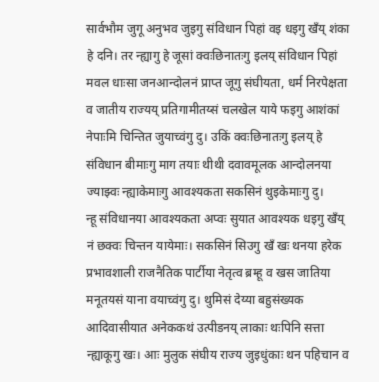सार्वभौम जुगू अनुभव जुइगु संविधान पिहां वइ धइगु खँय् शंका हे दनि। तर न्ह्यागु हे जूसां क्वःछिनातःगु इलय् संविधान पिहां मवल धाःसा जनआन्दोलनं प्राप्त जूगु संघीयता, धर्म निरपेक्षता व जातीय राज्यय् प्रतिगामीतय्सं चलखेल याये फइगु आशंकां नेपाःमि चिन्तित जुयाच्वंगु दु। उकिं क्वःछिनातःगु इलय् हे संविधान बीमाःगु माग तयाः थीथी दवावमूलक आन्दोलनया ज्याझ्वः न्ह्याकेमाःगु आवश्यकता सकसिनं थुइकेमाःगु दु।
न्हू संविधानया आवश्यकता अप्वः सुयात आवश्यक धइगु खँय् नं छक्वः चिन्तन यायेमाः। सकसिनं सिउगु खँ खः थनया हरेक प्रभावशाली राजनैतिक पार्टीया नेतृत्व ब्रम्हू व खस जातिया मनूतयसं याना वयाच्वंगु दु। थुमिसं देय्या बहुसंख्यक आदिवासीयात अनेककथं उत्पीडनय् लाकाः थःपिनि सत्ता न्ह्याकूगु खः। आः मुलुक संघीय राज्य जुइधुंकाः थन पहिचान व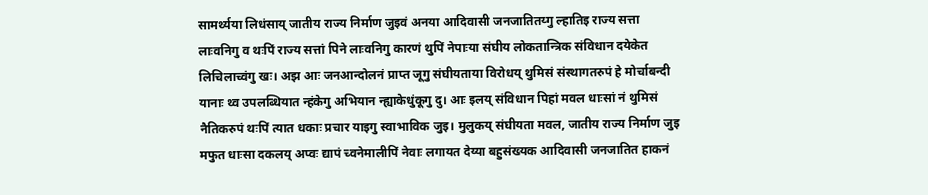सामर्थ्यया लिधंसाय् जातीय राज्य निर्माण जुइवं अनया आदिवासी जनजातितय्गु ल्हातिइ राज्य सत्ता लाःवनिगु व थःपिं राज्य सत्तां पिने लाःवनिगु कारणं थुपिं नेपाःया संघीय लोकतान्त्रिक संविधान दयेकेत लिचिलाच्वंगु खः। अझ आः जनआन्दोलनं प्राप्त जूगु संघीयताया विरोधय् थुमिसं संस्थागतरुपं हे मोर्चाबन्दी यानाः थ्व उपलब्धियात न्हंकेगु अभियान न्ह्याकेधुंकूगु दु। आः इलय् संविधान पिहां मवल धाःसां नं थुमिसं नैतिकरुपं थःपिं त्यात धकाः प्रचार याइगु स्वाभाविक जुइ। मुलुकय् संघीयता मवल, जातीय राज्य निर्माण जुइ मफुत धाःसा दकलय् अप्वः द्यापं च्वनेमालीपिं नेवाः लगायत देय्या बहुसंख्यक आदिवासी जनजातित हाकनं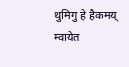थुमिगु हे हैकमय् म्वायेत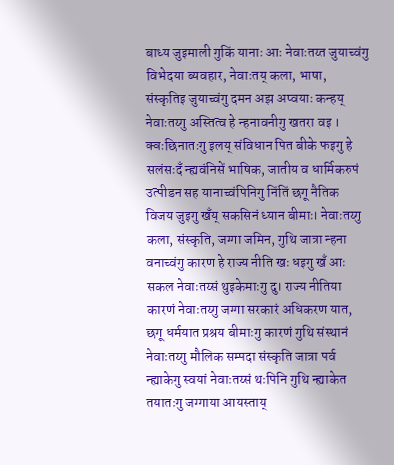बाध्य जुइमाली गुकिं यानाः आः नेवाःतय्त जुयाच्वंगु विभेदया ब्यवहार, नेवाःतय् कला, भाषा, संस्कृतिइ जुयाच्वंगु दमन अझ अप्वयाः कन्हय् नेवाःतय्गु अस्तित्व हे न्हनावनीगु खतरा वइ ।
क्वःछिनातःगु इलय् संविधान पित बीके फइगु हे सलंसःदँ न्ह्यवंनिसें भाषिक, जातीय व धार्मिकरुपं उत्पीडन सह यानाच्वंपिनिगु निंतिं छगू नैतिक विजय जुइगु खँय् सकसिनं ध्यान बीमाः। नेवाःतय्गु कला, संस्कृति, जग्गा जमिन, गुथि जात्रा न्हना वनाच्वंगु कारण हे राज्य नीति खः धइगु खँ आः सकल नेवाःतय्सं थुइकेमाःगु दु। राज्य नीतिया कारणं नेवाःतय्गु जग्गा सरकारं अधिकरण यात, छगू धर्मयात प्रश्रय बीमाःगु कारणं गुथि संस्थानं नेवाःतय्गु मौलिक सम्पदा संस्कृति जात्रा पर्व न्ह्याकेगु स्वयां नेवाःतय्सं थःपिनि गुथि न्ह्याकेत तयातःगु जग्गाया आयस्ताय्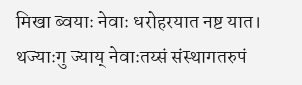मिखा ब्वयाः नेवाः धरोहरयात नष्ट यात। थज्याःगु ज्याय् नेवाःतय्सं संस्थागतरुपं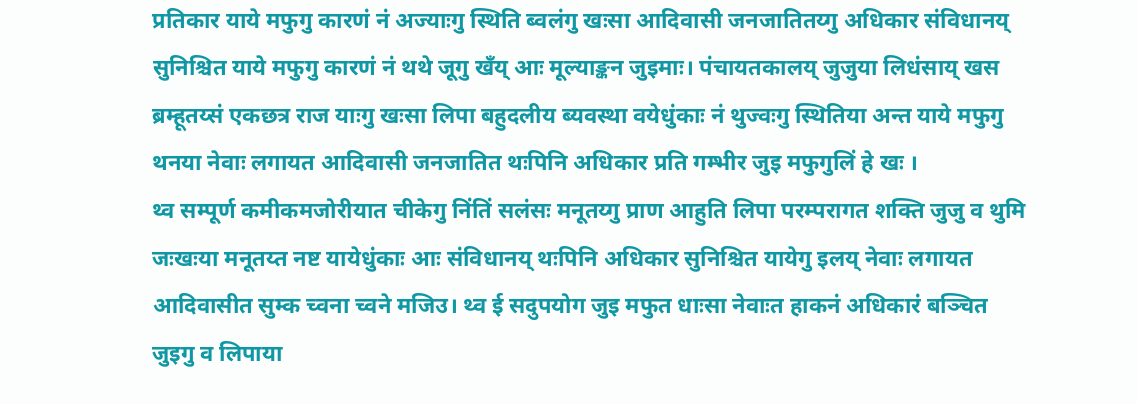प्रतिकार याये मफुगु कारणं नं अज्याःगु स्थिति ब्वलंगु खःसा आदिवासी जनजातितय्गु अधिकार संविधानय् सुनिश्चित याये मफुगु कारणं नं थथे जूगु खँय् आः मूल्याङ्कन जुइमाः। पंचायतकालय् जुजुया लिधंसाय् खस ब्रम्हूतय्सं एकछत्र राज याःगु खःसा लिपा बहुदलीय ब्यवस्था वयेधुंकाः नं थुज्वःगु स्थितिया अन्त याये मफुगु थनया नेवाः लगायत आदिवासी जनजातित थःपिनि अधिकार प्रति गम्भीर जुइ मफुगुलिं हे खः ।
थ्व सम्पूर्ण कमीकमजोरीयात चीकेगु निंतिं सलंसः मनूतय्गु प्राण आहुति लिपा परम्परागत शक्ति जुजु व थुमि जःखःया मनूतय्त नष्ट यायेधुंकाः आः संविधानय् थःपिनि अधिकार सुनिश्चित यायेगु इलय् नेवाः लगायत आदिवासीत सुम्क च्वना च्वने मजिउ। थ्व ई सदुपयोग जुइ मफुत धाःसा नेवाःत हाकनं अधिकारं बञ्चित जुइगु व लिपाया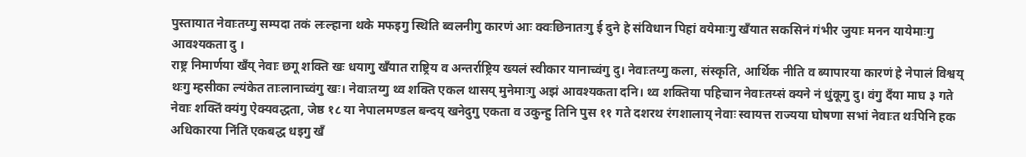पुस्तायात नेवाःतय्गु सम्पदा तकं लःल्हाना थके मफइगु स्थिति ब्वलनीगु कारणं आः क्वःछिनातःगु ई दुने हे संविधान पिहां वयेमाःगु खँयात सकसिनं गंभीर जुयाः मनन यायेमाःगु आवश्यकता दु ।
राष्ट्र निमार्णया खँय् नेवाः छगू शक्ति खः धयागु खँयात राष्ट्रिय व अन्तर्राष्ट्रिय ख्यलं स्वीकार यानाच्वंगु दु। नेवाःतय्गु कला, संस्कृति, आर्थिक नीति व ब्यापारया कारणं हे नेपालं विश्वय् थःगु म्हसीका ल्यंकेत ताःलानाच्वंगु खः। नेवाःतय्गु थ्व शक्ति एकल थासय् मुनेमाःगु अझं आवश्यकता दनि। थ्व शक्तिया पहिचान नेवाःतय्सं क्यने नं धुंकूगु दु। वंगु दँया माघ ३ गते नेवाः शक्तिं क्यंगु ऐक्यवद्धता, जेष्ठ १८ या नेपालमण्डल बन्दय् खनेदुगु एकता व उकुन्हु तिनि पुस ११ गते दशरथ रंगशालाय् नेवाः स्वायत्त राज्यया घोषणा सभां नेवाःत थःपिनि हक अधिकारया निंतिं एकबद्ध धइगु खँ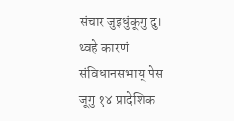संचार जुइधुंकूगु दु। थ्वहे कारणं संविधानसभाय् पेस जूगु १४ प्रादेशिक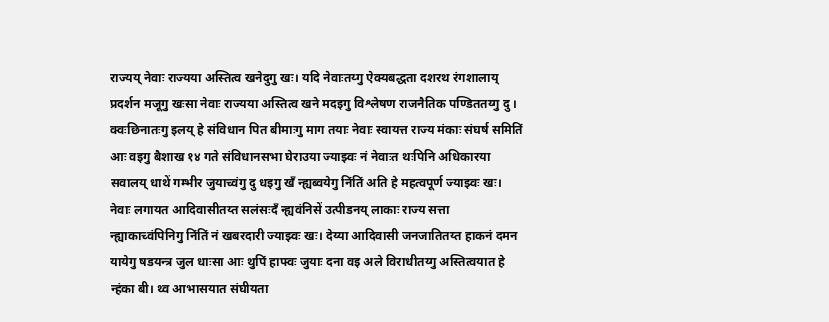राज्यय् नेवाः राज्यया अस्तित्व खनेदुगु खः। यदि नेवाःतय्गु ऐक्यबद्धता दशरथ रंगशालाय् प्रदर्शन मजूगु खःसा नेवाः राज्यया अस्तित्व खने मदइगु विश्लेषण राजनैतिक पण्डिततय्गु दु ।
क्वःछिनातःगु इलय् हे संविधान पित बीमाःगु माग तयाः नेवाः स्वायत्त राज्य मंकाः संघर्ष समितिं आः वइगु बैशाख १४ गते संविधानसभा घेराउया ज्याझ्वः नं नेवाःत थःपिनि अधिकारया सवालय् धाथें गम्भीर जुयाच्वंगु दु धइगु खँ न्ह्यब्वयेगु निंतिं अति हे महत्वपूर्ण ज्याझ्वः खः। नेवाः लगायत आदिवासीतय्त सलंसःदँ न्ह्यवंनिसें उत्पीडनय् लाकाः राज्य सत्ता न्ह्याकाच्वंपिनिगु निंतिं नं खबरदारी ज्याझ्वः खः। देय्या आदिवासी जनजातितय्त हाकनं दमन यायेगु षडयन्त्र जुल धाःसा आः थुपिं हाफ्वः जुयाः दना वइ अले विराधीतय्गु अस्तित्वयात हे न्हंका बी। थ्व आभासयात संघीयता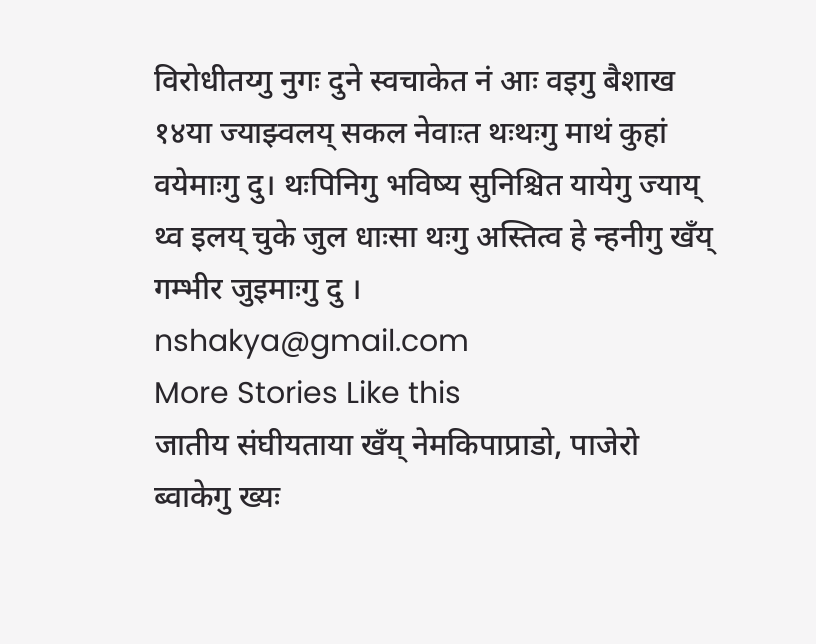विरोधीतय्गु नुगः दुने स्वचाकेत नं आः वइगु बैशाख १४या ज्याझ्वलय् सकल नेवाःत थःथःगु माथं कुहां वयेमाःगु दु। थःपिनिगु भविष्य सुनिश्चित यायेगु ज्याय् थ्व इलय् चुके जुल धाःसा थःगु अस्तित्व हे न्हनीगु खँय् गम्भीर जुइमाःगु दु ।
nshakya@gmail.com
More Stories Like this
जातीय संघीयताया खँय् नेमकिपाप्राडो, पाजेरो ब्वाकेगु ख्यः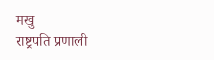मखु
राष्ट्रपति प्रणाली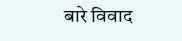बारे विवाद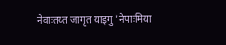नेवाःतय्त जागृत याइगु 'नेपाःमिया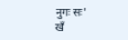नुगः सः'
खँ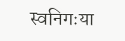स्वनिगःया